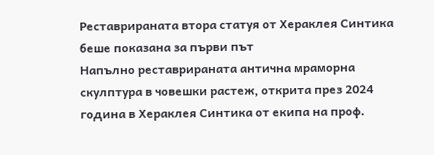Реставрираната втора статуя от Хераклея Синтика беше показана за първи път
Напълно реставрираната антична мраморна скулптура в човешки растеж, открита през 2024 година в Хераклея Синтика от екипа на проф.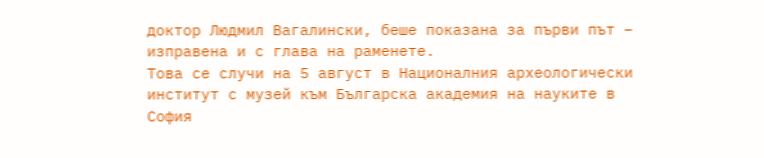доктор Людмил Вагалински, беше показана за първи път – изправена и с глава на раменете.
Това се случи на 5 август в Националния археологически институт с музей към Българска академия на науките в София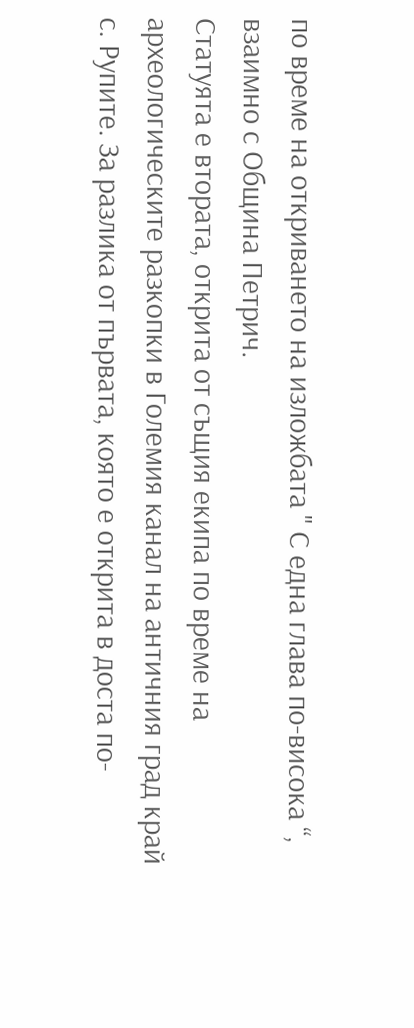по време на откриването на изложбата " С една глава по-висока “, взаимно с Община Петрич.
Статуята е втората, открита от същия екипа по време на археологическите разкопки в Големия канал на античния град край с. Рупите. За разлика от първата, която е открита в доста по-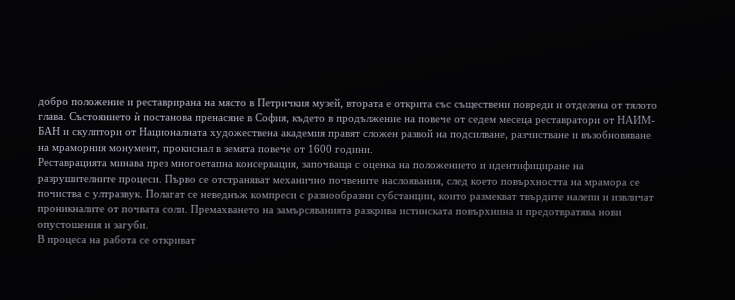добро положение и реставрирана на място в Петричкия музей, втората е открита със съществени повреди и отделена от тялото глава. Състоянието ѝ постанова пренасяне в София, където в продължение на повече от седем месеца реставратори от НАИМ-БАН и скулптори от Националната художествена академия правят сложен развой на подсилване, разчистване и възобновяване на мраморния монумент, прокиснал в земята повече от 1600 години.
Реставрацията минава през многоетапна консервация, започваща с оценка на положението и идентифициране на разрушителните процеси. Първо се отстраняват механично почвените наслоявания, след което повърхността на мрамора се почиства с ултразвук. Полагат се неведнъж компреси с разнообразни субстанции, които размекват твърдите налепи и извличат проникналите от почвата соли. Премахването на замърсяванията разкрива истинската повърхнина и предотвратява нови опустошения и загуби.
В процеса на работа се откриват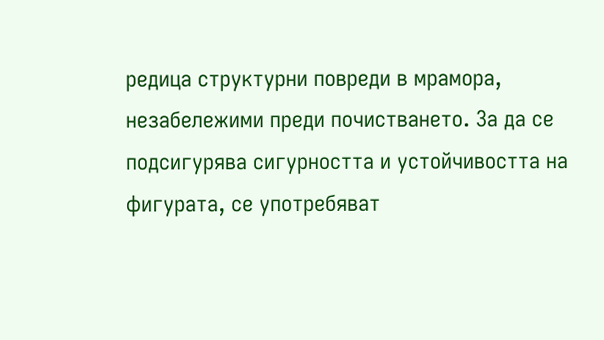редица структурни повреди в мрамора, незабележими преди почистването. За да се подсигурява сигурността и устойчивостта на фигурата, се употребяват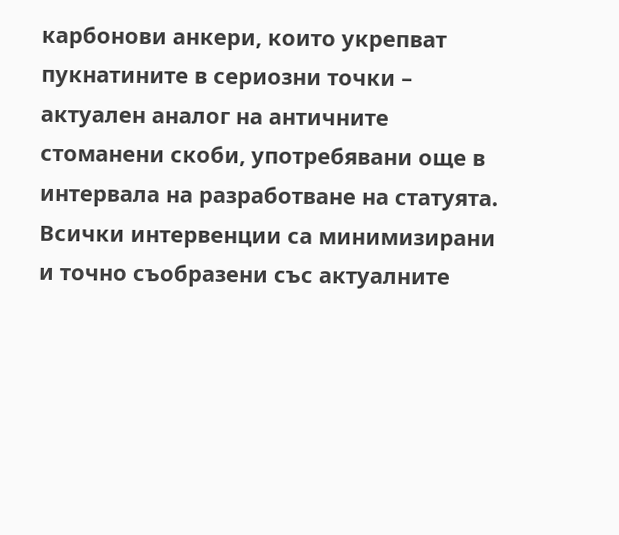карбонови анкери, които укрепват пукнатините в сериозни точки – актуален аналог на античните стоманени скоби, употребявани още в интервала на разработване на статуята. Всички интервенции са минимизирани и точно съобразени със актуалните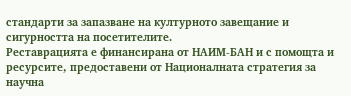стандарти за запазване на културното завещание и сигурността на посетителите.
Реставрацията е финансирана от НАИМ-БАН и с помощта и ресурсите, предоставени от Националната стратегия за научна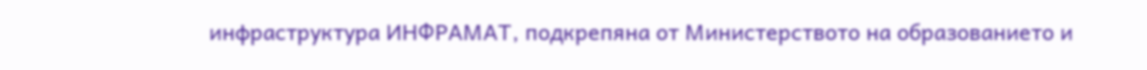инфраструктура ИНФРАМАТ, подкрепяна от Министерството на образованието и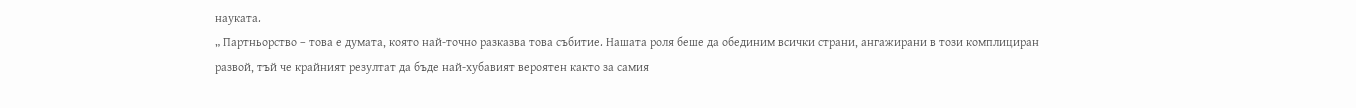науката.
„ Партньорство – това е думата, която най-точно разказва това събитие. Нашата роля беше да обединим всички страни, ангажирани в този комплициран развой, тъй че крайният резултат да бъде най-хубавият вероятен както за самия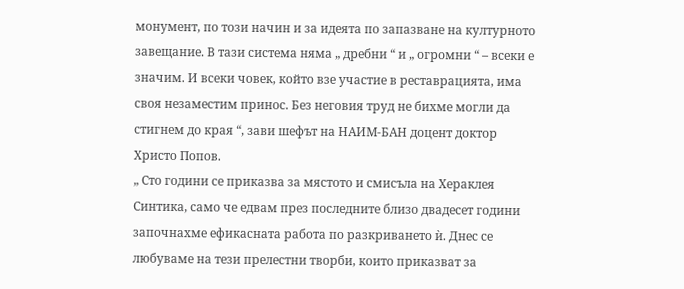монумент, по този начин и за идеята по запазване на културното завещание. В тази система няма „ дребни “ и „ огромни “ – всеки е значим. И всеки човек, който взе участие в реставрацията, има своя незаместим принос. Без неговия труд не бихме могли да стигнем до края “, зави шефът на НАИМ-БАН доцент доктор Христо Попов.
„ Сто години се приказва за мястото и смисъла на Хераклея Синтика, само че едвам през последните близо двадесет години започнахме ефикасната работа по разкриването ѝ. Днес се любуваме на тези прелестни творби, които приказват за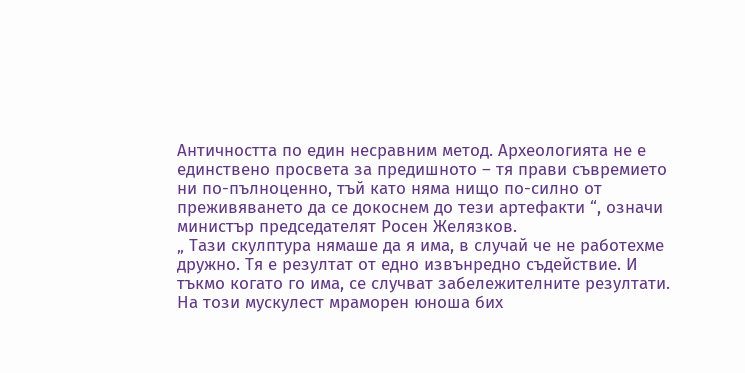Античността по един несравним метод. Археологията не е единствено просвета за предишното – тя прави съвремието ни по-пълноценно, тъй като няма нищо по-силно от преживяването да се докоснем до тези артефакти “, означи министър председателят Росен Желязков.
„ Тази скулптура нямаше да я има, в случай че не работехме дружно. Тя е резултат от едно извънредно съдействие. И тъкмо когато го има, се случват забележителните резултати. На този мускулест мраморен юноша бих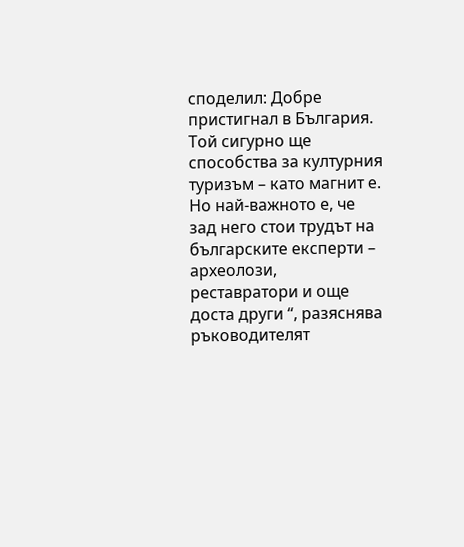споделил: Добре пристигнал в България. Той сигурно ще способства за културния туризъм – като магнит е. Но най-важното е, че зад него стои трудът на българските експерти – археолози, реставратори и още доста други “, разяснява ръководителят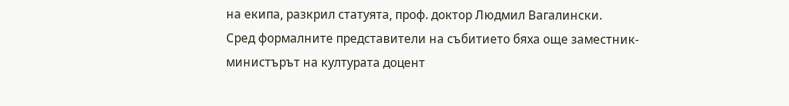на екипа, разкрил статуята, проф. доктор Людмил Вагалински.
Сред формалните представители на събитието бяха още заместник-министърът на културата доцент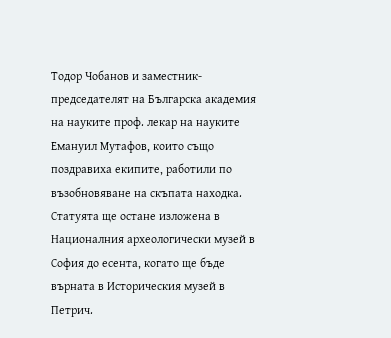Тодор Чобанов и заместник-председателят на Българска академия на науките проф. лекар на науките Емануил Мутафов, които също поздравиха екипите, работили по възобновяване на скъпата находка.
Статуята ще остане изложена в Националния археологически музей в София до есента, когато ще бъде върната в Историческия музей в Петрич.